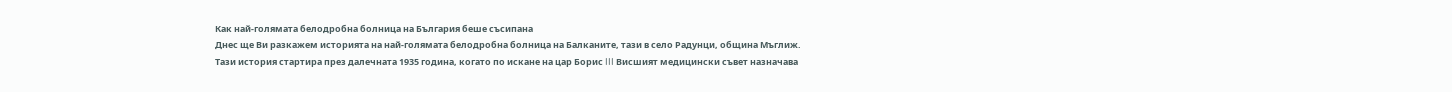Как най-голямата белодробна болница на България беше съсипана
Днес ще Ви разкажем историята на най-голямата белодробна болница на Балканите, тази в село Радунци, община Мъглиж.
Тази история стартира през далечната 1935 година, когато по искане на цар Борис III Висшият медицински съвет назначава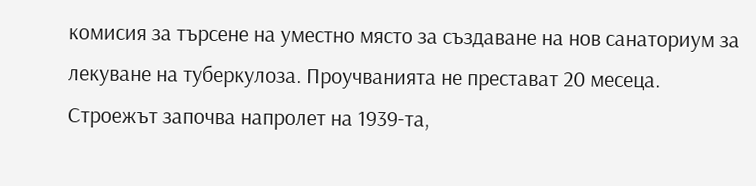комисия за търсене на уместно място за създаване на нов санаториум за лекуване на туберкулоза. Проучванията не престават 20 месеца.
Строежът започва напролет на 1939-та,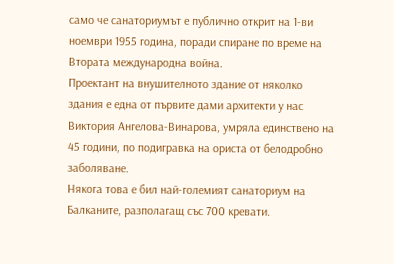само че санаториумът е публично открит на 1-ви ноември 1955 година, поради спиране по време на Втората международна война.
Проектант на внушителното здание от няколко здания е една от първите дами архитекти у нас Виктория Ангелова-Винарова, умряла единствено на 45 години, по подигравка на ориста от белодробно заболяване.
Някога това е бил най-големият санаториум на Балканите, разполагащ със 700 кревати.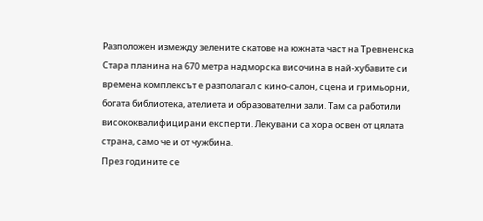Разположен измежду зелените скатове на южната част на Тревненска Стара планина на 670 метра надморска височина в най-хубавите си времена комплексът е разполагал с кино-салон, сцена и гримьорни, богата библиотека, ателиета и образователни зали. Там са работили висококвалифицирани експерти. Лекувани са хора освен от цялата страна, само че и от чужбина.
През годините се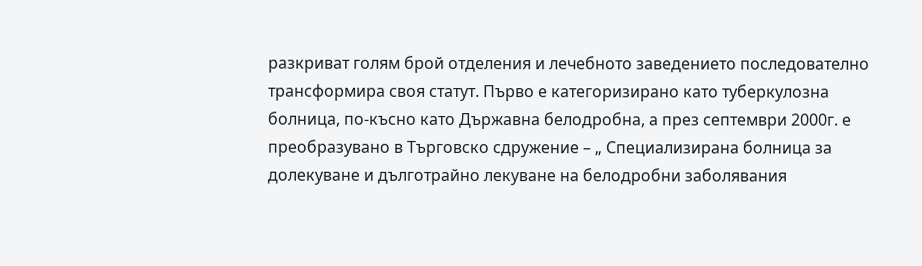разкриват голям брой отделения и лечебното заведението последователно трансформира своя статут. Първо е категоризирано като туберкулозна болница, по-късно като Държавна белодробна, а през септември 2000г. е преобразувано в Търговско сдружение – „ Специализирана болница за долекуване и дълготрайно лекуване на белодробни заболявания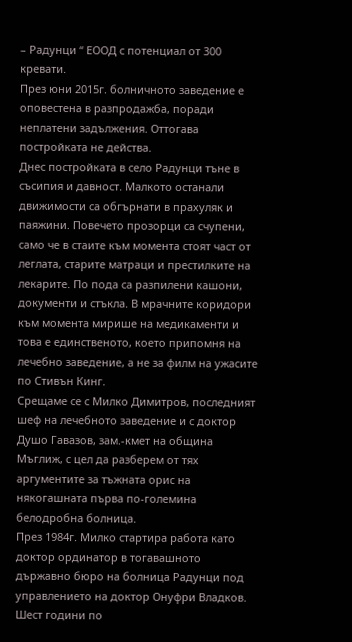– Радунци “ ЕООД с потенциал от 300 кревати.
През юни 2015г. болничното заведение е оповестена в разпродажба, поради неплатени задължения. Оттогава постройката не действа.
Днес постройката в село Радунци тъне в съсипия и давност. Малкото останали движимости са обгърнати в прахуляк и паяжини. Повечето прозорци са счупени, само че в стаите към момента стоят част от леглата, старите матраци и престилките на лекарите. По пода са разпилени кашони, документи и стъкла. В мрачните коридори към момента мирише на медикаменти и това е единственото, което припомня на лечебно заведение, а не за филм на ужасите по Стивън Кинг.
Срещаме се с Милко Димитров, последният шеф на лечебното заведение и с доктор Душо Гавазов, зам.-кмет на община Мъглиж, с цел да разберем от тях аргументите за тъжната орис на някогашната първа по-големина белодробна болница.
През 1984г. Милко стартира работа като доктор ординатор в тогавашното държавно бюро на болница Радунци под управлението на доктор Онуфри Владков. Шест години по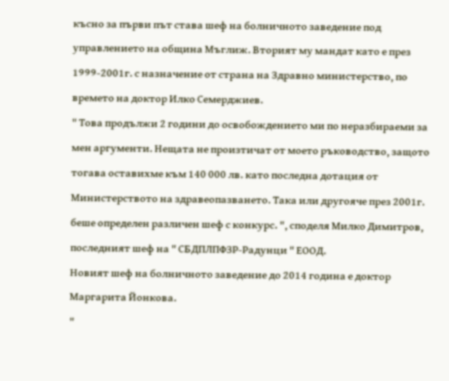късно за първи път става шеф на болничното заведение под управлението на община Мъглиж. Вторият му мандат като е през 1999-2001г. с назначение от страна на Здравно министерство, по времето на доктор Илко Семерджиев.
" Това продължи 2 години до освобождението ми по неразбираеми за мен аргументи. Нещата не произтичат от моето ръководство, защото тогава оставихме към 140 000 лв. като последна дотация от Министерството на здравеопазването. Така или другояче през 2001г. беше определен различен шеф с конкурс. ", споделя Милко Димитров, последният шеф на " СБДПЛПФЗР-Радунци " ЕООД.
Новият шеф на болничното заведение до 2014 година е доктор Маргарита Йонкова.
"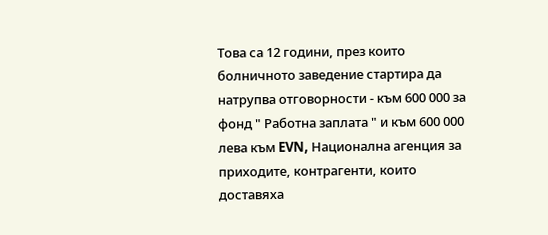Това са 12 години, през които болничното заведение стартира да натрупва отговорности - към 600 000 за фонд " Работна заплата " и към 600 000 лева към EVN, Национална агенция за приходите, контрагенти, които доставяха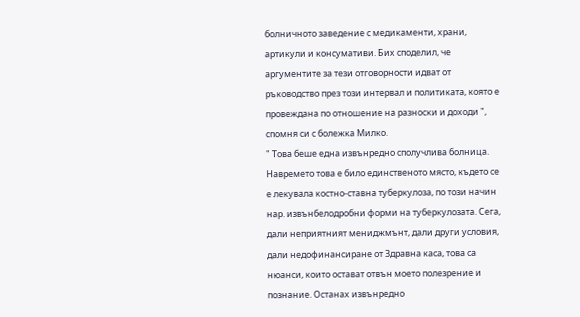болничното заведение с медикаменти, храни, артикули и консумативи. Бих споделил, че аргументите за тези отговорности идват от ръководство през този интервал и политиката, която е провеждана по отношение на разноски и доходи ", спомня си с болежка Милко.
" Това беше една извънредно сполучлива болница. Навремето това е било единственото място, където се е лекувала костно-ставна туберкулоза, по този начин нар. извънбелодробни форми на туберкулозата. Сега, дали неприятният мениджмънт, дали други условия, дали недофинансиране от Здравна каса, това са нюанси, които остават отвън моето полезрение и познание. Останах извънредно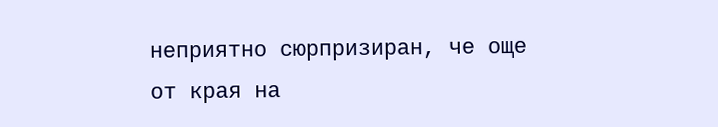неприятно сюрпризиран, че още от края на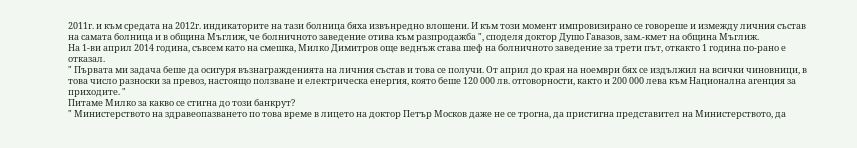2011г. и към средата на 2012г. индикаторите на тази болница бяха извънредно влошени. И към този момент импровизирано се говореше и измежду личния състав на самата болница и в община Мъглиж, че болничното заведение отива към разпродажба ", споделя доктор Душо Гавазов, зам.-кмет на община Мъглиж.
На 1-ви април 2014 година, съвсем като на смешка, Милко Димитров още веднъж става шеф на болничното заведение за трети път, откакто 1 година по-рано е отказал.
" Първата ми задача беше да осигуря възнагражденията на личния състав и това се получи. От април до края на ноември бях се издължил на всички чиновници, в това число разноски за превоз, настоящо ползване и електрическа енергия, която беше 120 000 лв. отговорности, както и 200 000 лева към Национална агенция за приходите. "
Питаме Милко за какво се стигна до този банкрут?
" Министерството на здравеопазването по това време в лицето на доктор Петър Москов даже не се трогна, да пристигна представител на Министерството, да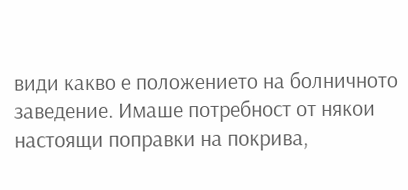види какво е положението на болничното заведение. Имаше потребност от някои настоящи поправки на покрива,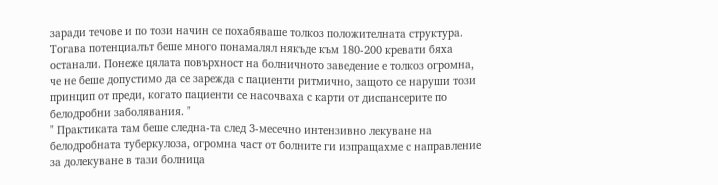заради течове и по този начин се похабяваше толкоз положителната структура. Тогава потенциалът беше много понамалял някъде към 180-200 кревати бяха останали. Понеже цялата повърхност на болничното заведение е толкоз огромна, че не беше допустимо да се зарежда с пациенти ритмично, защото се наруши този принцип от преди, когато пациенти се насочваха с карти от диспансерите по белодробни заболявания. "
" Практиката там беше следна-та след 3-месечно интензивно лекуване на белодробната туберкулоза, огромна част от болните ги изпращахме с направление за долекуване в тази болница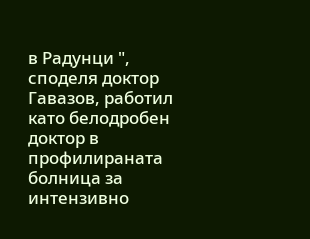в Радунци ", споделя доктор Гавазов, работил като белодробен доктор в профилираната болница за интензивно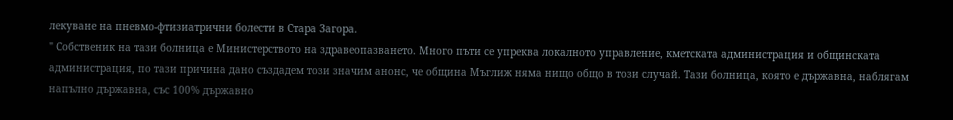лекуване на пневмо-фтизиатрични болести в Стара Загора.
" Собственик на тази болница е Министерството на здравеопазването. Много пъти се упреква локалното управление, кметската администрация и общинската администрация, по тази причина дано създадем този значим анонс, че община Мъглиж няма нищо общо в този случай. Тази болница, която е държавна, наблягам напълно държавна, със 100% държавно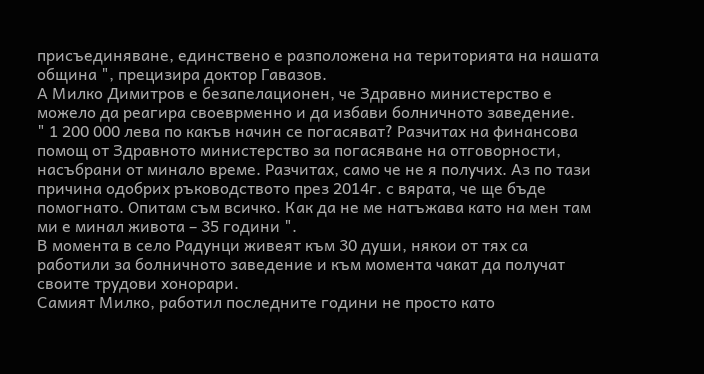присъединяване, единствено е разположена на територията на нашата община ", прецизира доктор Гавазов.
А Милко Димитров е безапелационен, че Здравно министерство е можело да реагира своеврменно и да избави болничното заведение.
" 1 200 000 лева по какъв начин се погасяват? Разчитах на финансова помощ от Здравното министерство за погасяване на отговорности, насъбрани от минало време. Разчитах, само че не я получих. Аз по тази причина одобрих ръководството през 2014г. с вярата, че ще бъде помогнато. Опитам съм всичко. Как да не ме натъжава като на мен там ми е минал живота – 35 години ".
В момента в село Радунци живеят към 30 души, някои от тях са работили за болничното заведение и към момента чакат да получат своите трудови хонорари.
Самият Милко, работил последните години не просто като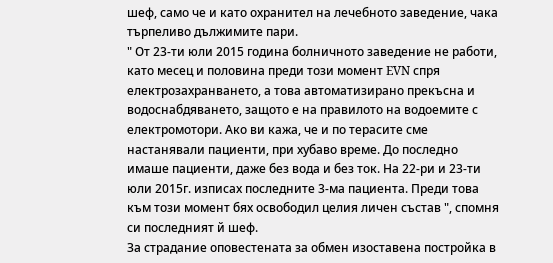шеф, само че и като охранител на лечебното заведение, чака търпеливо дължимите пари.
" От 23-ти юли 2015 година болничното заведение не работи, като месец и половина преди този момент EVN спря електрозахранването, а това автоматизирано прекъсна и водоснабдяването, защото е на правилото на водоемите с електромотори. Ако ви кажа, че и по терасите сме настанявали пациенти, при хубаво време. До последно имаше пациенти, даже без вода и без ток. На 22-ри и 23-ти юли 2015г. изписах последните 3-ма пациента. Преди това към този момент бях освободил целия личен състав ", спомня си последният й шеф.
За страдание оповестената за обмен изоставена постройка в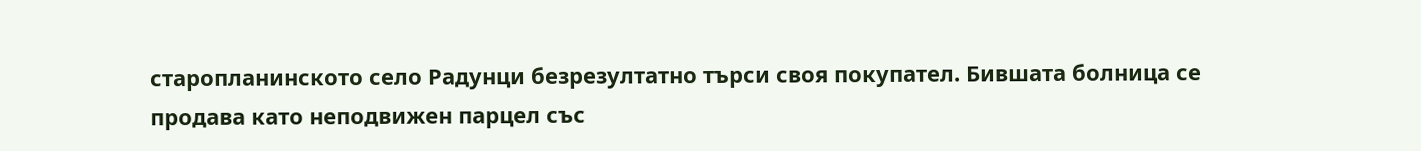старопланинското село Радунци безрезултатно търси своя покупател. Бившата болница се продава като неподвижен парцел със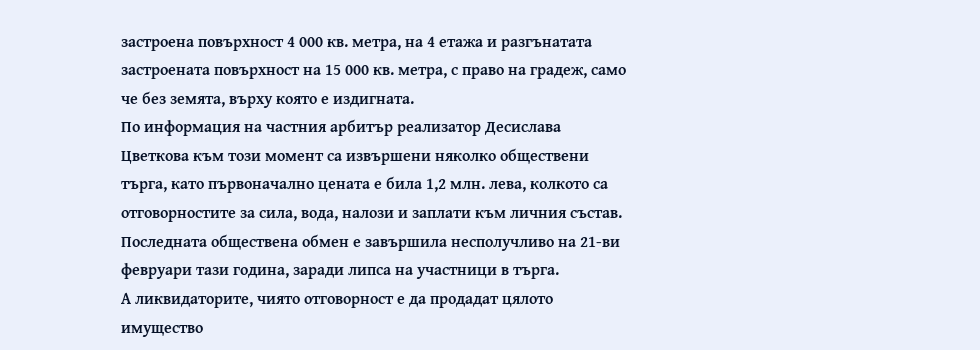застроена повърхност 4 000 кв. метра, на 4 етажа и разгънатата застроената повърхност на 15 000 кв. метра, с право на градеж, само че без земята, върху която е издигната.
По информация на частния арбитър реализатор Десислава Цветкова към този момент са извършени няколко обществени търга, като първоначално цената е била 1,2 млн. лева, колкото са отговорностите за сила, вода, налози и заплати към личния състав. Последната обществена обмен е завършила несполучливо на 21-ви февруари тази година, заради липса на участници в търга.
А ликвидаторите, чиято отговорност е да продадат цялото имущество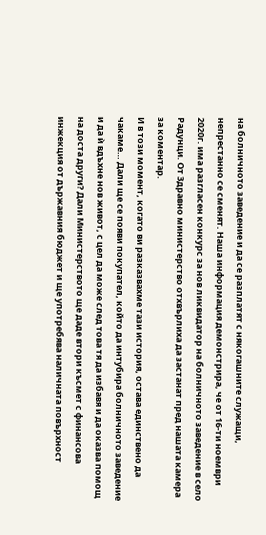на болничното заведение и да се разплатят с някогашните служащи, непрестанно се сменят. Наша информация демонстрира, че от 16-ти ноември 2020г. има разгласен конкурс за нов ликвидатор на болничното заведение в село Радунци. От Здравно министерство отхвърлиха да застанат пред нашата камера за коментар.
И в този момент, когато ви разказвахме тази история, остава единствено да чакаме… Дали ще се появи покупател, който да интубира болничното заведение и да ѝ вдъхне нов живот, с цел да може след това тя да избавя и да оказва помощ на доста други? Дали Министерството ще даде втори късмет с финансова инжекция от държавния бюджет и ще употребява наличната повърхност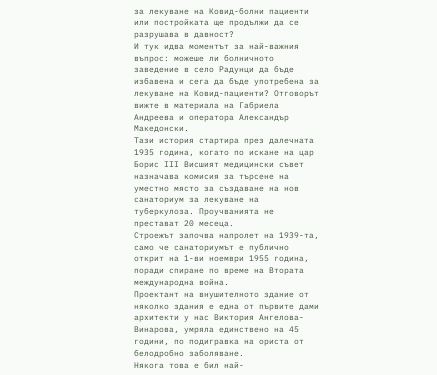за лекуване на Ковид-болни пациенти или постройката ще продължи да се разрушава в давност?
И тук идва моментът за най-важния въпрос: можеше ли болничното заведение в село Радунци да бъде избавена и сега да бъде употребена за лекуване на Ковид-пациенти? Отговорът вижте в материала на Габриела Андреева и оператора Александър Македонски.
Тази история стартира през далечната 1935 година, когато по искане на цар Борис III Висшият медицински съвет назначава комисия за търсене на уместно място за създаване на нов санаториум за лекуване на туберкулоза. Проучванията не престават 20 месеца.
Строежът започва напролет на 1939-та, само че санаториумът е публично открит на 1-ви ноември 1955 година, поради спиране по време на Втората международна война.
Проектант на внушителното здание от няколко здания е една от първите дами архитекти у нас Виктория Ангелова-Винарова, умряла единствено на 45 години, по подигравка на ориста от белодробно заболяване.
Някога това е бил най-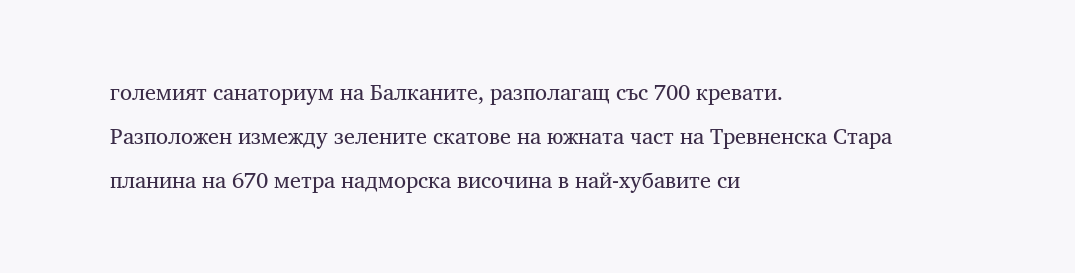големият санаториум на Балканите, разполагащ със 700 кревати.
Разположен измежду зелените скатове на южната част на Тревненска Стара планина на 670 метра надморска височина в най-хубавите си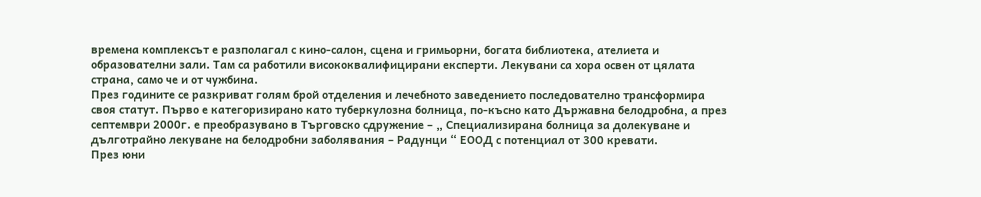времена комплексът е разполагал с кино-салон, сцена и гримьорни, богата библиотека, ателиета и образователни зали. Там са работили висококвалифицирани експерти. Лекувани са хора освен от цялата страна, само че и от чужбина.
През годините се разкриват голям брой отделения и лечебното заведението последователно трансформира своя статут. Първо е категоризирано като туберкулозна болница, по-късно като Държавна белодробна, а през септември 2000г. е преобразувано в Търговско сдружение – „ Специализирана болница за долекуване и дълготрайно лекуване на белодробни заболявания – Радунци “ ЕООД с потенциал от 300 кревати.
През юни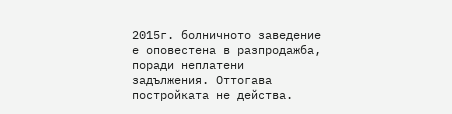2015г. болничното заведение е оповестена в разпродажба, поради неплатени задължения. Оттогава постройката не действа.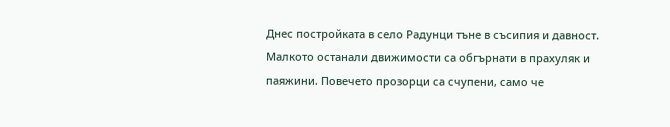Днес постройката в село Радунци тъне в съсипия и давност. Малкото останали движимости са обгърнати в прахуляк и паяжини. Повечето прозорци са счупени, само че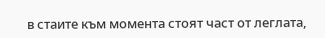в стаите към момента стоят част от леглата,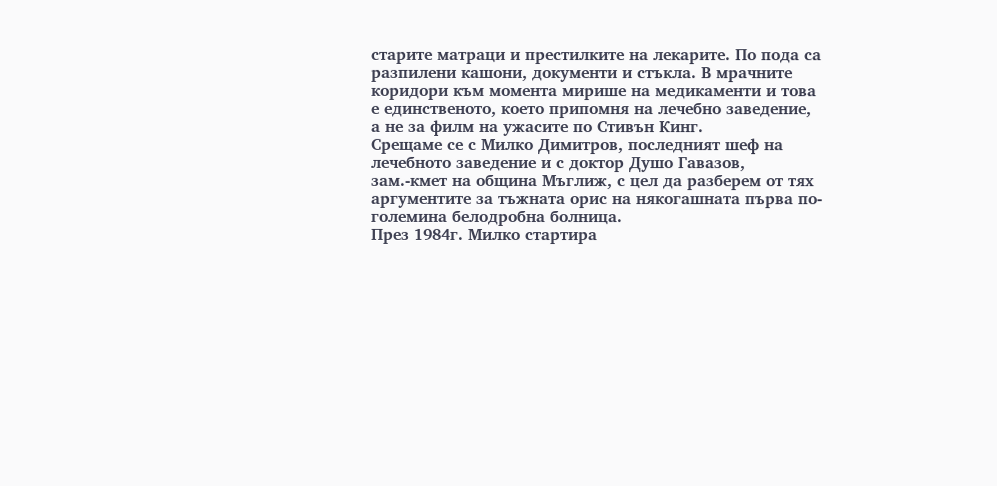старите матраци и престилките на лекарите. По пода са разпилени кашони, документи и стъкла. В мрачните коридори към момента мирише на медикаменти и това е единственото, което припомня на лечебно заведение, а не за филм на ужасите по Стивън Кинг.
Срещаме се с Милко Димитров, последният шеф на лечебното заведение и с доктор Душо Гавазов, зам.-кмет на община Мъглиж, с цел да разберем от тях аргументите за тъжната орис на някогашната първа по-големина белодробна болница.
През 1984г. Милко стартира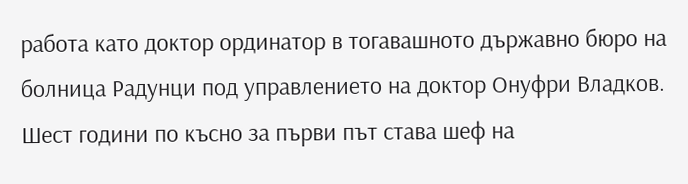работа като доктор ординатор в тогавашното държавно бюро на болница Радунци под управлението на доктор Онуфри Владков. Шест години по късно за първи път става шеф на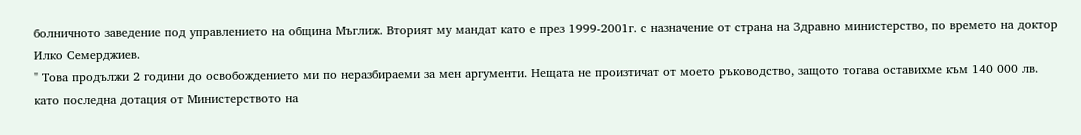болничното заведение под управлението на община Мъглиж. Вторият му мандат като е през 1999-2001г. с назначение от страна на Здравно министерство, по времето на доктор Илко Семерджиев.
" Това продължи 2 години до освобождението ми по неразбираеми за мен аргументи. Нещата не произтичат от моето ръководство, защото тогава оставихме към 140 000 лв. като последна дотация от Министерството на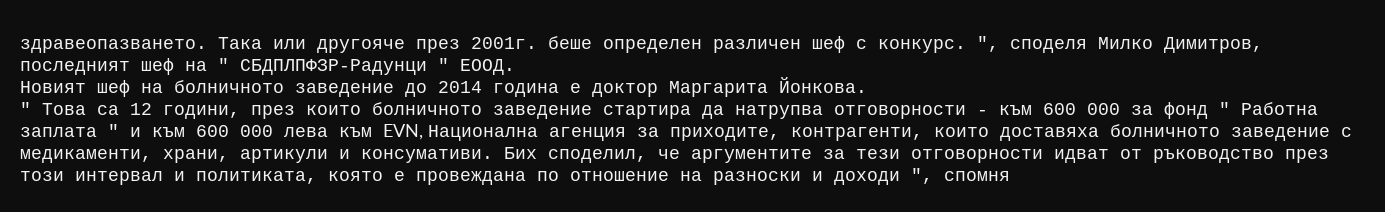здравеопазването. Така или другояче през 2001г. беше определен различен шеф с конкурс. ", споделя Милко Димитров, последният шеф на " СБДПЛПФЗР-Радунци " ЕООД.
Новият шеф на болничното заведение до 2014 година е доктор Маргарита Йонкова.
" Това са 12 години, през които болничното заведение стартира да натрупва отговорности - към 600 000 за фонд " Работна заплата " и към 600 000 лева към EVN, Национална агенция за приходите, контрагенти, които доставяха болничното заведение с медикаменти, храни, артикули и консумативи. Бих споделил, че аргументите за тези отговорности идват от ръководство през този интервал и политиката, която е провеждана по отношение на разноски и доходи ", спомня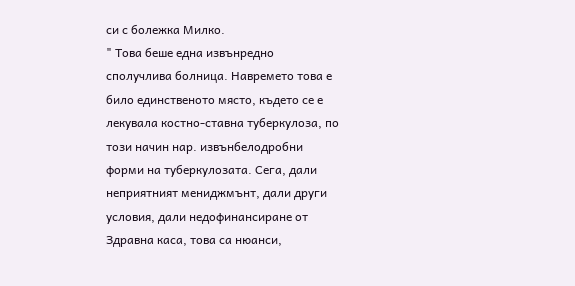си с болежка Милко.
" Това беше една извънредно сполучлива болница. Навремето това е било единственото място, където се е лекувала костно-ставна туберкулоза, по този начин нар. извънбелодробни форми на туберкулозата. Сега, дали неприятният мениджмънт, дали други условия, дали недофинансиране от Здравна каса, това са нюанси,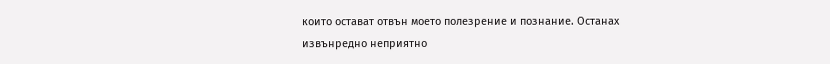които остават отвън моето полезрение и познание. Останах извънредно неприятно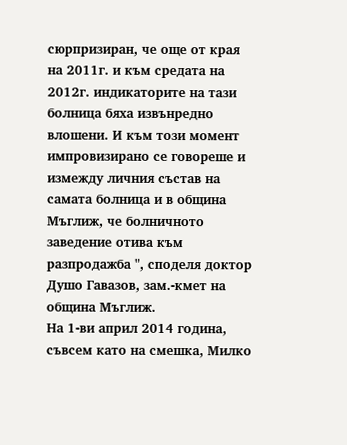сюрпризиран, че още от края на 2011г. и към средата на 2012г. индикаторите на тази болница бяха извънредно влошени. И към този момент импровизирано се говореше и измежду личния състав на самата болница и в община Мъглиж, че болничното заведение отива към разпродажба ", споделя доктор Душо Гавазов, зам.-кмет на община Мъглиж.
На 1-ви април 2014 година, съвсем като на смешка, Милко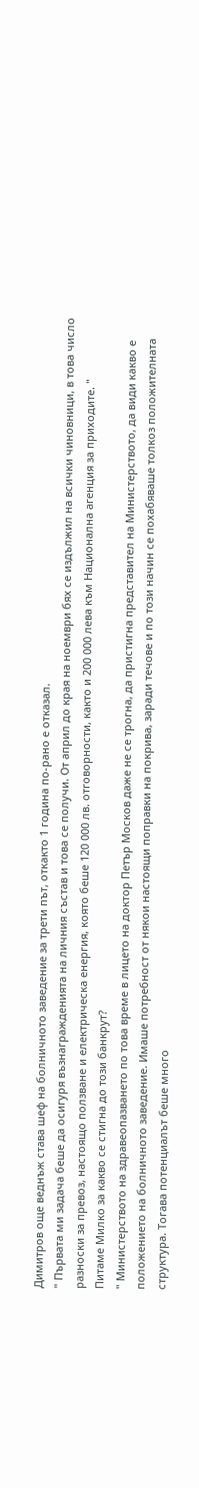Димитров още веднъж става шеф на болничното заведение за трети път, откакто 1 година по-рано е отказал.
" Първата ми задача беше да осигуря възнагражденията на личния състав и това се получи. От април до края на ноември бях се издължил на всички чиновници, в това число разноски за превоз, настоящо ползване и електрическа енергия, която беше 120 000 лв. отговорности, както и 200 000 лева към Национална агенция за приходите. "
Питаме Милко за какво се стигна до този банкрут?
" Министерството на здравеопазването по това време в лицето на доктор Петър Москов даже не се трогна, да пристигна представител на Министерството, да види какво е положението на болничното заведение. Имаше потребност от някои настоящи поправки на покрива, заради течове и по този начин се похабяваше толкоз положителната структура. Тогава потенциалът беше много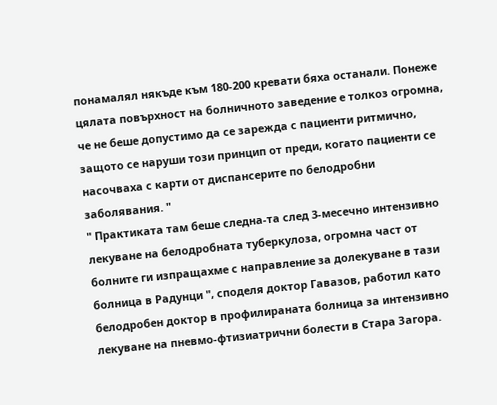понамалял някъде към 180-200 кревати бяха останали. Понеже цялата повърхност на болничното заведение е толкоз огромна, че не беше допустимо да се зарежда с пациенти ритмично, защото се наруши този принцип от преди, когато пациенти се насочваха с карти от диспансерите по белодробни заболявания. "
" Практиката там беше следна-та след 3-месечно интензивно лекуване на белодробната туберкулоза, огромна част от болните ги изпращахме с направление за долекуване в тази болница в Радунци ", споделя доктор Гавазов, работил като белодробен доктор в профилираната болница за интензивно лекуване на пневмо-фтизиатрични болести в Стара Загора.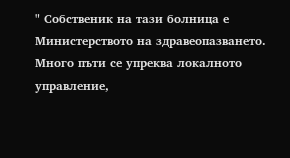" Собственик на тази болница е Министерството на здравеопазването. Много пъти се упреква локалното управление,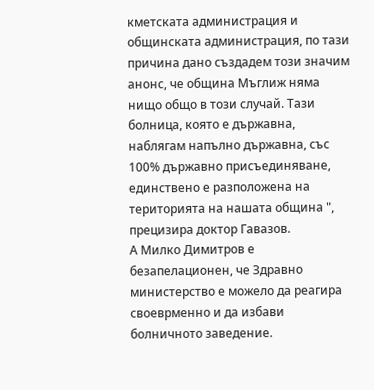кметската администрация и общинската администрация, по тази причина дано създадем този значим анонс, че община Мъглиж няма нищо общо в този случай. Тази болница, която е държавна, наблягам напълно държавна, със 100% държавно присъединяване, единствено е разположена на територията на нашата община ", прецизира доктор Гавазов.
А Милко Димитров е безапелационен, че Здравно министерство е можело да реагира своеврменно и да избави болничното заведение.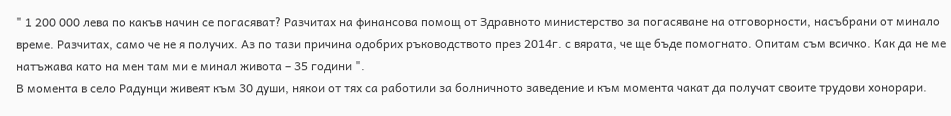" 1 200 000 лева по какъв начин се погасяват? Разчитах на финансова помощ от Здравното министерство за погасяване на отговорности, насъбрани от минало време. Разчитах, само че не я получих. Аз по тази причина одобрих ръководството през 2014г. с вярата, че ще бъде помогнато. Опитам съм всичко. Как да не ме натъжава като на мен там ми е минал живота – 35 години ".
В момента в село Радунци живеят към 30 души, някои от тях са работили за болничното заведение и към момента чакат да получат своите трудови хонорари.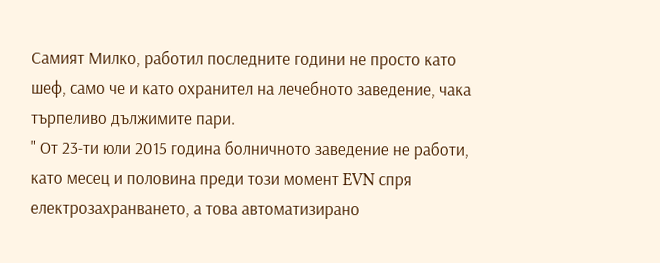Самият Милко, работил последните години не просто като шеф, само че и като охранител на лечебното заведение, чака търпеливо дължимите пари.
" От 23-ти юли 2015 година болничното заведение не работи, като месец и половина преди този момент EVN спря електрозахранването, а това автоматизирано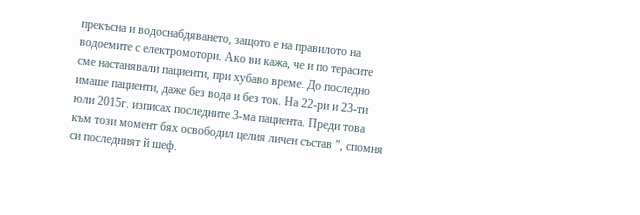прекъсна и водоснабдяването, защото е на правилото на водоемите с електромотори. Ако ви кажа, че и по терасите сме настанявали пациенти, при хубаво време. До последно имаше пациенти, даже без вода и без ток. На 22-ри и 23-ти юли 2015г. изписах последните 3-ма пациента. Преди това към този момент бях освободил целия личен състав ", спомня си последният й шеф.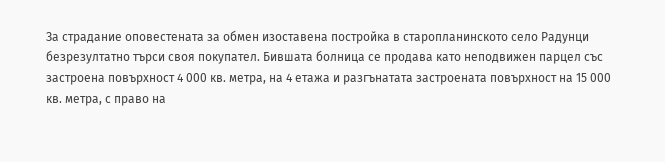За страдание оповестената за обмен изоставена постройка в старопланинското село Радунци безрезултатно търси своя покупател. Бившата болница се продава като неподвижен парцел със застроена повърхност 4 000 кв. метра, на 4 етажа и разгънатата застроената повърхност на 15 000 кв. метра, с право на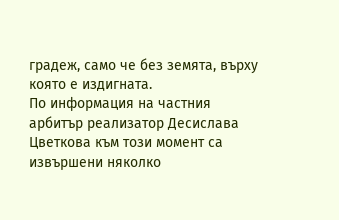градеж, само че без земята, върху която е издигната.
По информация на частния арбитър реализатор Десислава Цветкова към този момент са извършени няколко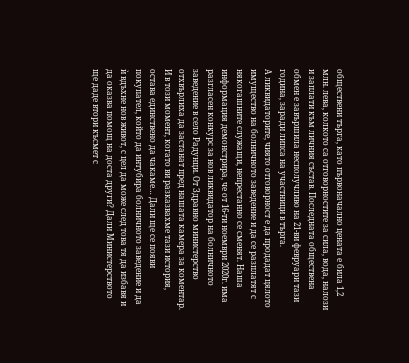обществени търга, като първоначално цената е била 1,2 млн. лева, колкото са отговорностите за сила, вода, налози и заплати към личния състав. Последната обществена обмен е завършила несполучливо на 21-ви февруари тази година, заради липса на участници в търга.
А ликвидаторите, чиято отговорност е да продадат цялото имущество на болничното заведение и да се разплатят с някогашните служащи, непрестанно се сменят. Наша информация демонстрира, че от 16-ти ноември 2020г. има разгласен конкурс за нов ликвидатор на болничното заведение в село Радунци. От Здравно министерство отхвърлиха да застанат пред нашата камера за коментар.
И в този момент, когато ви разказвахме тази история, остава единствено да чакаме… Дали ще се появи покупател, който да интубира болничното заведение и да ѝ вдъхне нов живот, с цел да може след това тя да избавя и да оказва помощ на доста други? Дали Министерството ще даде втори късмет с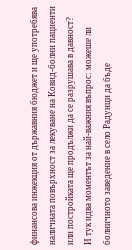финансова инжекция от държавния бюджет и ще употребява наличната повърхност за лекуване на Ковид-болни пациенти или постройката ще продължи да се разрушава в давност?
И тук идва моментът за най-важния въпрос: можеше ли болничното заведение в село Радунци да бъде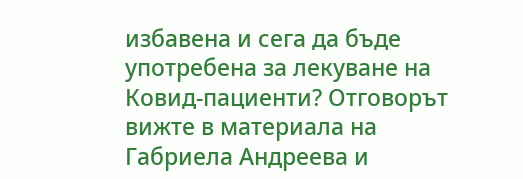избавена и сега да бъде употребена за лекуване на Ковид-пациенти? Отговорът вижте в материала на Габриела Андреева и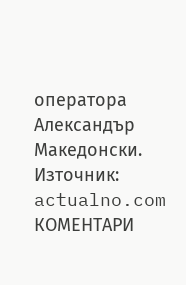оператора Александър Македонски.
Източник: actualno.com
КОМЕНТАРИ